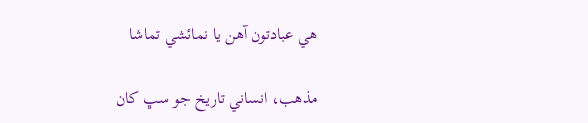ھي عبادتون آھن يا نمائشي تماشا

مذهب، انساني تاريخ جو سڀ کان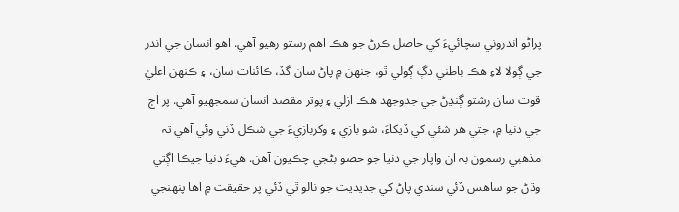پراڻو اندروني سچائيءَ کي حاصل ڪرڻ جو هڪ اھم رستو رهيو آهي. اهو انسان جي اندر جي ڳولا لاءِ ھڪ باطني دڳ ڳولي ٿو، جنھن ۾ پاڻ سان گڏ، ڪائنات سان، ۽ ڪنھن اعليٰ قوت سان رشتو ڳنڍڻ جي جدوجھد ھڪ ازلي ۽ پوتر مقصد انسان سمجهيو آھي. پر اڄ جي دنيا ۾، جتي هر شئي کي ڏيکاءَ، شو بازي ۽ وکربازيءَ جي شڪل ڏني وئي آهي تہ مذهبي رسمون بہ ان واپار جي دنيا جو حصو بڻجي چڪيون آهن. ھيءَ دنيا جيڪا اڳتي وڌڻ جو ساھس ڏئي سندي پاڻ کي جديديت جو نالو ٿي ڏئي پر حقيقت ۾ اها پنھنجي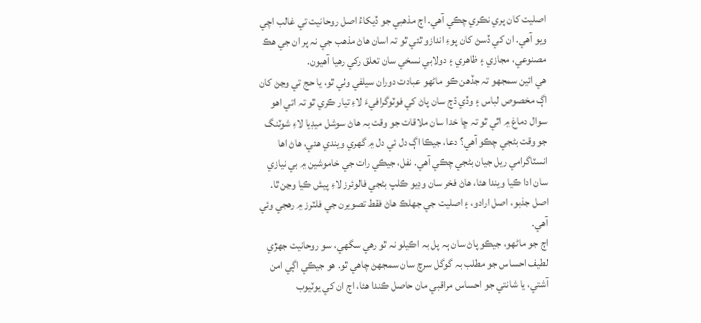اصليت کان پري نڪري چڪي آهي. اڄ مذهبي جو ڏيکاءُ اصل روحانيت تي غالب اچي ويو آهي. ان کي ڏسڻ کان پوءِ اندازو ٿئي ٿو تہ اسان هاڻ مذهب جي نہ پر ان جي هڪ مصنوعي، مجازي ۽ ظاھري ۽ دولابي نسخي سان تعلق رکي رهيا آهيون.
ھي ائين سمجهو تہ جڏهن ڪو ماڻهو عبادت دوران سيلفي وٺي ٿو، يا حج تي وڃڻ کان اڳ مخصوص لباس ۽ وڏي ڌڄ سان پاڻ کي فوٽوگرافيءَ لاءِ تيار ڪري ٿو تہ اتي اهو سوال دماغ ۾ اٿي ٿو تہ ڇا خدا سان ملاقات جو وقت بہ هاڻ سوشل ميڊيا لاءِ شوٽنگ جو وقت بڻجي چڪو آهي؟ دعا، جيڪا اڳ دل ئي دل ۾ گهري ويندي هئي، هاڻ اھا انسٽاگرامي ريل جيان بڻجي چڪي آهي. نفل، جيڪي رات جي خاموشين ۾ بي نيازي سان ادا ڪيا ويندا هئا، هاڻ فخر سان وڊيو ڪلپ بڻجي فالوئرز لاءِ پيش ڪيا وڃن ٿا. اصل جذبو، اصل ارادو، ۽ اصليت جي جهلڪ هاڻ فقط تصويرن جي فلٽرز ۾ رهجي وئي آهي.
اڄ جو ماڻهو، جيڪو پاڻ سان ٻہ پل بہ اڪيلو نہ ٿو رهي سگهي، سو روحانيت جھڙي لطيف احساس جو مطلب بہ گوگل سرچ سان سمجهڻ چاهي ٿو. هو جيڪي اڳي امن آشتي، يا شانتي جو احساس مراقبي مان حاصل ڪندا هئا، اڄ ان کي يوٽيوب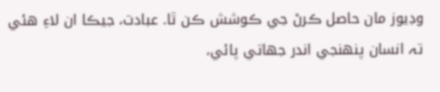وڊيوز مان حاصل ڪرڻ جي ڪوشش ڪن ٿا. عبادت، جيڪا ان لاءِ هئي تہ انسان پنھنجي اندر جهاتي پائي،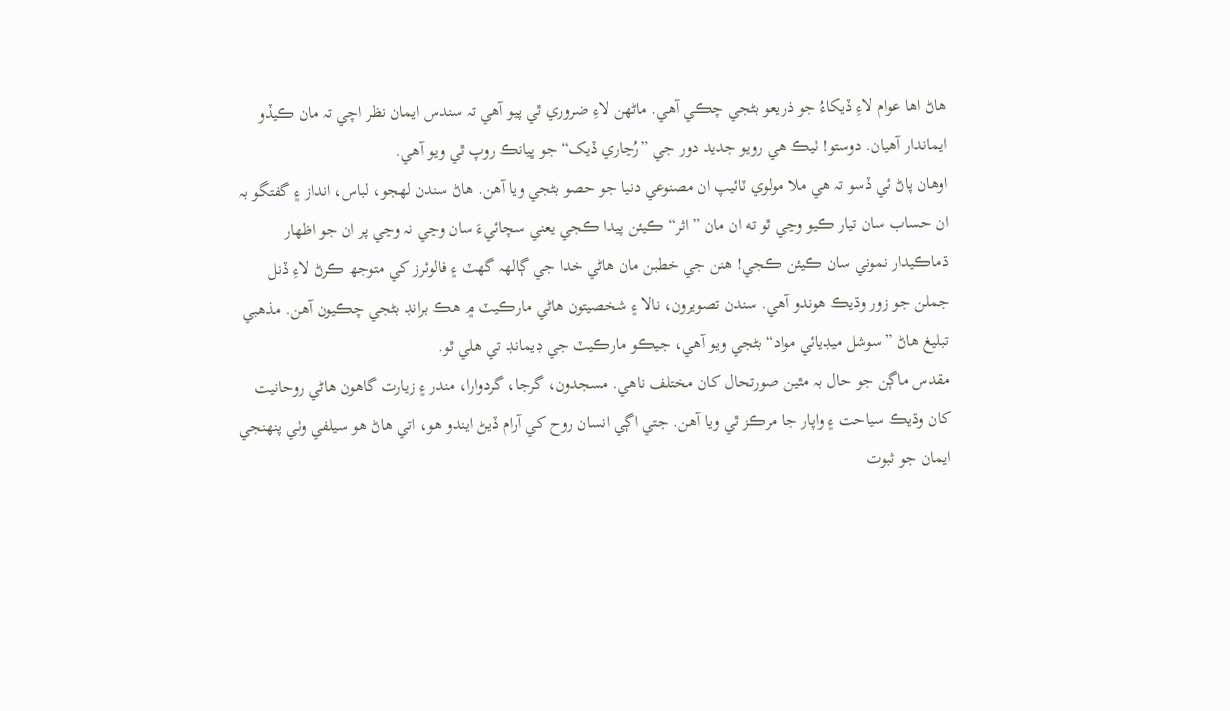هاڻ اها عوام لاءِ ڏيکاءُ جو ذريعو بڻجي چڪي آهي. ماڻهن لاءِ ضروري ٿي پيو آهي تہ سندس ايمان نظر اچي تہ مان ڪيڏو ايماندار آھيان. دوستو! ٺيڪ ھي رويو جديد دور جي ”رُڃاري ڏيک“ جو ڀيانڪ روپ ٿي ويو آھي.
اوھان پاڻ ئي ڏسو تہ ھي ملا مولوي ٽائيپ ان مصنوعي دنيا جو حصو بڻجي ويا آهن. هاڻ سندن لھجو، لباس، انداز ۽ گفتگو بہ ان حساب سان تيار ڪيو وڃي ٿو ته ان مان ”اثر“ ڪيئن پيدا ڪجي يعني سچائيءَ سان وڃي نہ وڃي پر ان جو اظھار ڌماڪيدار نموني سان ڪيئن ڪجي! ھنن جي خطبن مان هاڻي خدا جي ڳالهہ گهٽ ۽ فالوئرز کي متوجھ ڪرڻ لاءِ ڏنل جملن جو زور وڌيڪ هوندو آهي. سندن تصويرون، نالا ۽ شخصيتون ھاڻي مارڪيٽ ۾ هڪ برانڊ بڻجي چڪيون آهن. مذهبي تبليغ هاڻ ”سوشل ميڊيائي مواد“ بڻجي ويو آهي، جيڪو مارڪيٽ جي ڊيمانڊ تي هلي ٿو.
مقدس ماڳن جو حال بہ مٿين صورتحال کان مختلف ناهي. مسجدون، گرجا، گردوارا، مندر ۽ زيارت گاهون هاڻي روحانيت کان وڌيڪ سياحت ۽ واپار جا مرڪز ٿي ويا آهن. جتي اڳي انسان روح کي آرام ڏيڻ ايندو هو، اتي هاڻ هو سيلفي وٺي پنھنجي ايمان جو ثبوت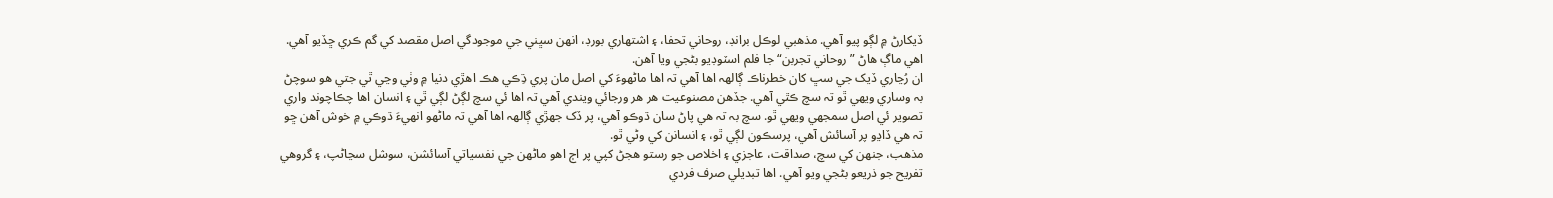ڏيکارڻ ۾ لڳو پيو آھي. مذهبي لوڪل برانڊ، روحاني تحفا، ۽ اشتھاري بورڊ، انهن سڀني جي موجودگي اصل مقصد کي گم ڪري ڇڏيو آهي. اهي ماڳ هاڻ ”روحاني تجربن“ جا فلم اسٽوڊيو بڻجي ويا آهن.
ان رُڃاري ڏيک جي سڀ کان خطرناڪ ڳالهہ اها آهي تہ اها ماڻهوءَ کي اصل مان پري ڌِڪي ھڪ اهڙي دنيا ۾ وٺي وڃي ٿي جتي هو سوچڻ بہ وساري ويھي ٿو تہ سچ ڪٿي آهي. جڏهن مصنوعيت ھر ھر ورجائي ويندي آهي تہ اها ئي سچ لڳڻ لڳي ٿي ۽ انسان اها چڪاچوند واري تصوير ئي اصل سمجهي ويھي ٿو. سچ بہ تہ ھي پاڻ سان ڌوڪو آهي، پر ڏک جھڙي ڳالهہ اها آهي تہ ماڻهو انهيءَ ڌوڪي ۾ خوش آهن ڇو تہ ھي ڏاڍو پر آسائش آهي، پرسڪون لڳي ٿو، ۽ انسانن کي وڻي ٿو.
مذھب، جنھن کي سچ، صداقت، عاجزي ۽ اخلاص جو رستو هجڻ کپي پر اڄ اھو ماڻهن جي نفسياتي آسائشن، سوشل سڃاڻپ، ۽ گروهي تفريح جو ذريعو بڻجي ويو آهي. اها تبديلي صرف فردي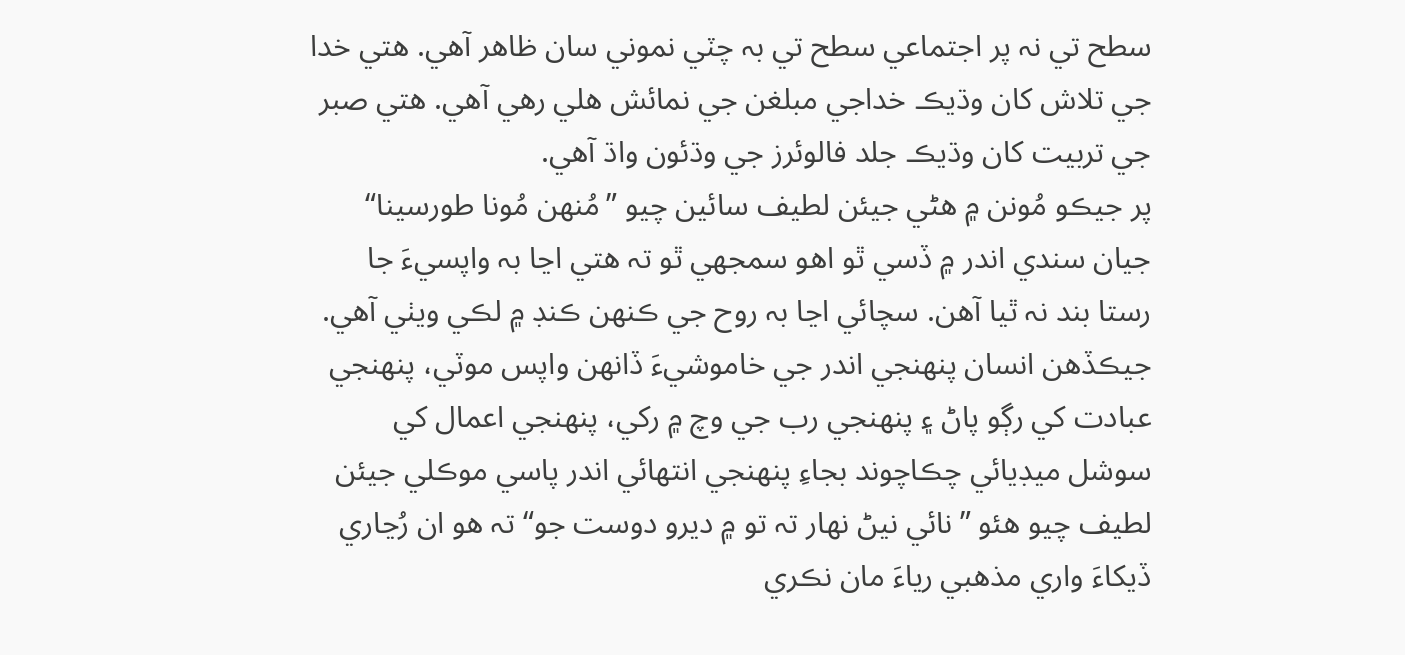سطح تي نہ پر اجتماعي سطح تي بہ چٽي نموني سان ظاھر آهي. هتي خدا جي تلاش کان وڌيڪ خداجي مبلغن جي نمائش ھلي رھي آھي. هتي صبر جي تربيت کان وڌيڪ جلد فالوئرز جي وڌئون واڌ آهي.
پر جيڪو مُونن ۾ ھڻي جيئن لطيف سائين چيو ”مُنھن مُونا طورسينا“ جيان سندي اندر ۾ ڏسي ٿو اھو سمجهي ٿو تہ هتي اڃا بہ واپسيءَ جا رستا بند نہ ٿيا آهن. سچائي اڃا بہ روح جي ڪنھن ڪنڊ ۾ لڪي ويٺي آهي. جيڪڏهن انسان پنھنجي اندر جي خاموشيءَ ڏانھن واپس موٽي، پنھنجي عبادت کي رڳو پاڻ ۽ پنھنجي رب جي وچ ۾ رکي، پنھنجي اعمال کي سوشل ميڊيائي چڪاچوند بجاءِ پنھنجي انتھائي اندر پاسي موڪلي جيئن لطيف چيو ھئو ”نائي نيڻ نھار تہ تو ۾ ديرو دوست جو“ تہ هو ان رُڃاري ڏيکاءَ واري مذهبي رياءَ مان نڪري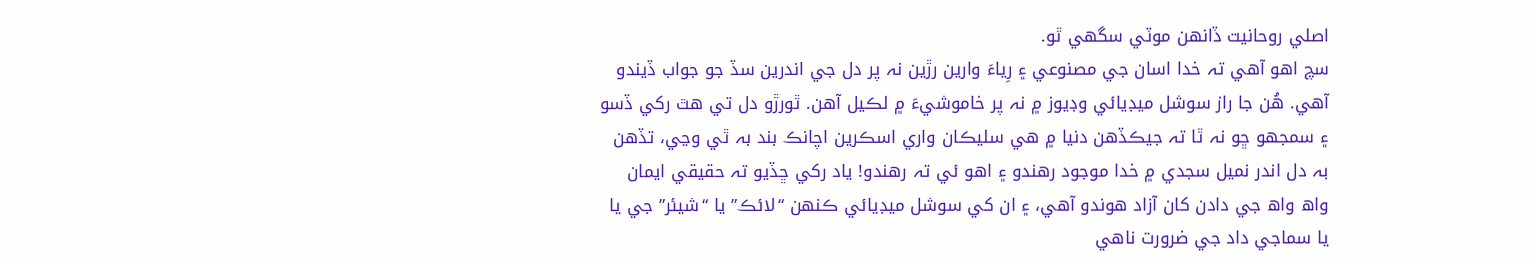اصلي روحانيت ڏانھن موٽي سگهي ٿو.
سچ اھو آھي تہ خدا اسان جي مصنوعي ۽ رِياءَ وارين رڙين نہ پر دل جي اندرين سڏ جو جواب ڏيندو آهي. ھُن جا راز سوشل ميڊيائي وڊيوز ۾ نہ پر خاموشيءَ ۾ لڪيل آهن. ٿورڙو دل تي ھٿ رکي ڏسو ۽ سمجهو ڇو نہ ٿا تہ جيڪڏهن دنيا ۾ هي سليڪان واري اسڪرين اچانڪ بند بہ ٿي وڃي، تڏهن بہ دل اندر نميل سجدي ۾ خدا موجود رهندو ۽ اھو ئي تہ رھندو! ياد رکي ڇڏيو تہ حقيقي ايمان واھ واھ جي دادن کان آزاد هوندو آهي، ۽ ان کي سوشل ميڊيائي ڪنھن “لائڪ” يا “شيئر” جي يا يا سماجي داد جي ضرورت ناهي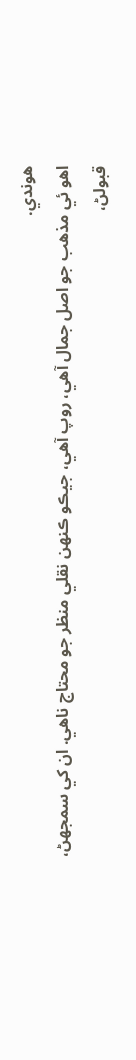ھوندي.
اهو ئي مذهب جو اصل جمال آهي، روپ آھي، جيڪو ڪنھن نقلي منظر جو محتاج ناهي. ان کي سمجهڻ، قبولڻ،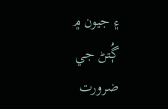۽ جيون ۾ ڳُتڻ جي ضرورت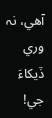آهي، نہ وري ڏيکاءَ جي!